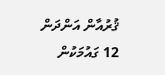ޤުރުއާން އަންދަން 12 ގައުމަކުން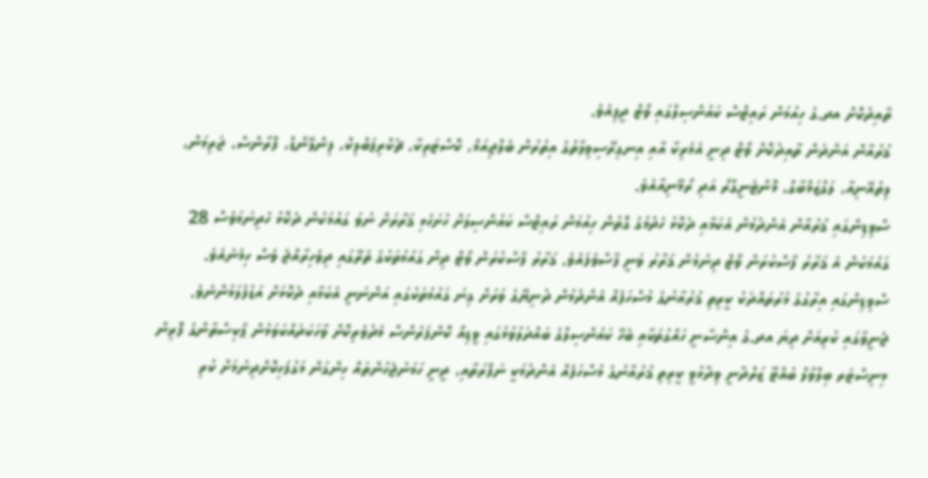ތާއިދުކޮށް އދ.ގެ ހިއުމަން ރައިޓްސް ކައުންސިލްގައި ވޯޓް ދީފިއެވެ.
ޤުރުއާން އަންދަން ތާއިދުކޮށް ވޯޓް ދިނީ އެމެރިކާ އާއި އިނގިރޭސިވިލާތުގެ އިތުރުން ބެލްޖިއަމް، ކޮސްޓަރިކާ، ޗެކްރިޕަބްލިކް، ފިންލޭންޑް، ފްރާންސް، ޖަރިމަން، ލިތުއޭނިއާ، ލަގްޒަމްބާގް، މޮންޓެނީގްރޯ އަދި ރޯމޭނިއާއެވެ.
ސްވިޑިންގައި ޤުރުއާން އެންދުމުން އެކަމާއި ދެކޮޅު ހެދުމުގެ ގޮތުން ހިއުމަން ރައިޓްސް ކައުންސިލަށް ހުށަހެޅި ޤަރާރަށް ނުވަ ގައުމަކުން ދެކޮޅު ހެދިނަމަވެސް 28 ގައުމަކުން އެ ޤަރާރު ފާސްކުރަން ވޯޓް ދިނުމުން ޤަރާރު ވަނީ ފާސްވެފައެވެ. ޤަރާރު ފާސްކުރަން ވޯޓް ދިން ގައުމުތަކުގެ ތެރޭގައި ދިވެހިރާއްޖެ ވެސް ހިމެނެއެވެ.
ސްވިޑިންގައި އިރާގުގެ މުރުތައްދަކު ކީރިތި ޤުރުއާނުގެ މުސްހަފެއް އެންދުމުން ދުނިޔޭގެ ވަރަށް ގިނަ ގައުމުތަކުގައި އަންނަނީ އެކަމާއި ދެކޮޅަށް އަޑުފުލަމުންނެވެ.
ޖެނީވާގައި ކުރިއަށް ދިޔަ އދ.ގެ އިންސާނީ ހައްގުތަކާއި ބެހޭ ކައުންސިލްގެ ބައްދަލުވުމުގައި ވީޑިއޯ ކޮންފަރެންސް މެދުވެރިކޮށް ވާހަކަދައްކަވަމުން ޕާކިސްތާންގެ ފޮރިން މިނިސްޓަރ ބިލްވާލް ބުއްޓޫ ޒަރްދާނީ ވިދާޅުވީ ކީރިތި ޤުރުއާނުގެ މުސްހަފެއް އެންދުމަކީ ނަފްރަތާއި، ދީނީ ހަމަނުޖެހުންތައް ހިންގަން މަގުފަހިކޮށްދިނުމަށް ކުރި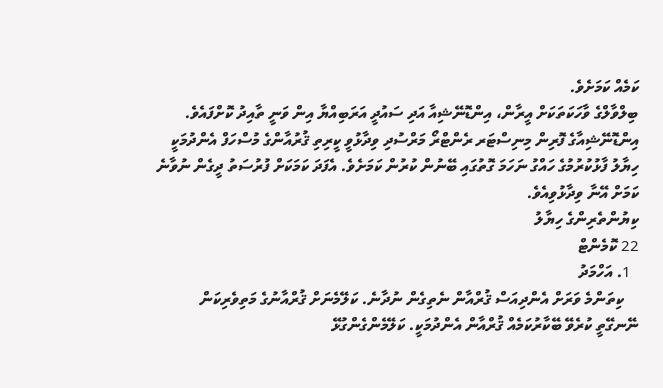ކަމެއް ކަމަށެވެ.
ބިލްވާލްގެ ވާހަކަތަކަށް އީރާން، އިންޑޮނޭޝިއާ އަދި ސައުދީ އަރަބިއްޔާ އިން ވަނީ ތާއިދު ކޮށްފައެވެ.
އިންޑޮނޭޝިއާގެ ފޮރިން މިނިސްޓަރ ރެންޓްރޯ މަރްސުދި ވިދާޅުވީ ކީރިތި ޤުރުއާންގެ މުސްހަފް އެންދުމަކީ ހިޔާލު ފާޅުކުރުމުގެ ހައްގު ނަހަމަ ގޮތުގައި ބޭނުން ކުރުން ކަމަށެވެ. އެފަދަ ކަމަކަށް ފުރުސަތު ދީގެން ނުވާނެ ކަމަށް އޭނާ ވިދާޅުވިއެވެ.
ކިޔުންތެރިންގެ ހިޔާލު
22 ކޮމެންޓް
  1. އަހްމަދު
    ކިތަންމެ ވަރަށް އެންދިއަސް ޤުރްއާން ނެތިގެން ނުދާނެ. ކަލޭމެނަށް ޤުރްއާނުގެ މަތިވެރިކަން ނޭނގޭތީ ކުރެވޭ ބޭކާރުކަމެއް ޤުރްއާން އެންދުމަކީ. ކަލޭމެންގެންގުޅޭ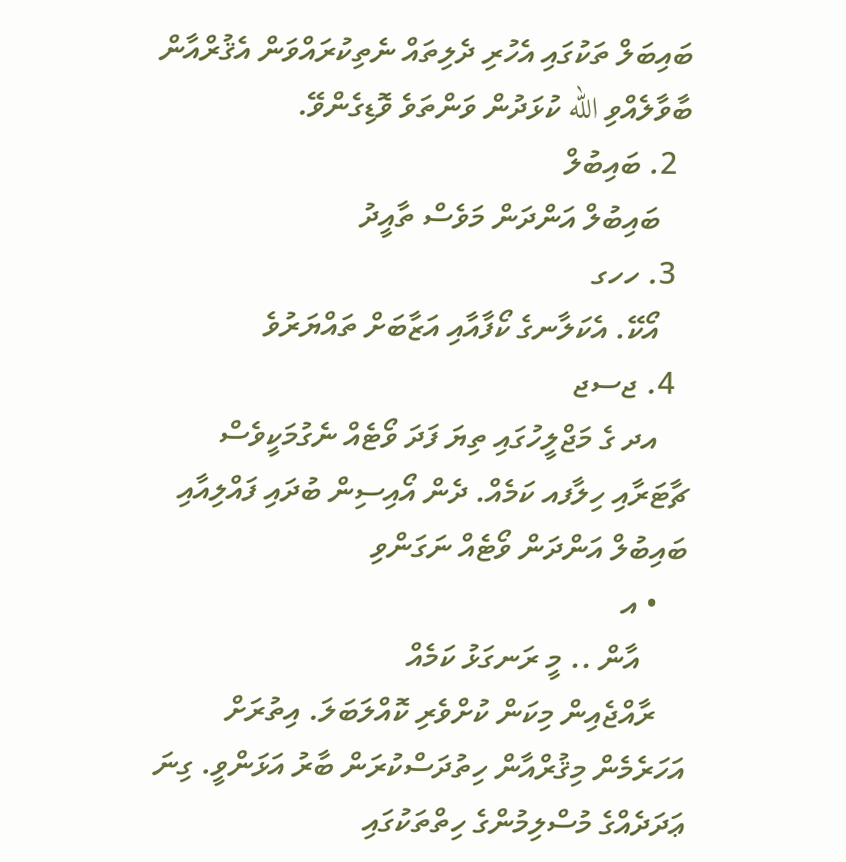ބައިބަލް ތަކުގައި އެހުރި ދެލިތައް ނެތިކުރައްވަން އެޤުރްއާން ބާވާލެއްވި الله ކުޅަދުން ވަންތަވެ ވޮޑިގެންވޭ.
  2. ބައިބުލް
    ބައިބުލް އަންދަން މަވެސް ތާއީދު
  3. ހހގ
    އޯކޭ. އެކަލާނގެ ކޯފާއާއި އަޒާބަށް ތައްޔަރުވެ
  4. ޖސޖ
    އދ ގެ މަޖްލީހުގައި ތިޔަ ފަދަ ވޯޓެއް ނެގުމަކީވެސް ޗާޓަރާއި ހިލާފއ ކަމެއް. ދެން އޯއިސިން ބުދައި ފައްލިއާއި ބައިބުލް އަންދަން ވޯޓެއް ނަގަންވި
    • އ
      އާން .. މީ ރަނގަޅު ކަމެއް
    ރާއްޖެއިން މިކަން ކުށްވެރި ކޮއްލަބަލަ. އިތުރަށް އަހަރެމެން މިޤުރްއާން ހިތުދަސްކުރަން ބާރު އަޅަންވީ. ގިނަ ޢަދަދެއްގެ މުސްލިމުންގެ ހިތްތަކުގައި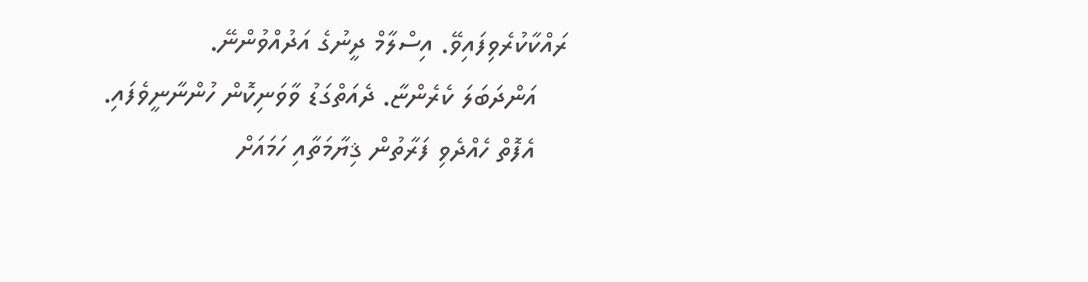ރައްކާކުރެވިފައިވޭ. އިސްލާމް ދީނުގެ އަދުއްވުންނޭ.
    އަންދަބަލަ ކެރެންޏާ. ދެއަތްގަޑު ވާވަނިކޮން ހުންނާނީވެފައި.
    އެފޮތް ހެއްދެވި ފަރާތުން ޤިޔާމަތާއި ހަމައަށް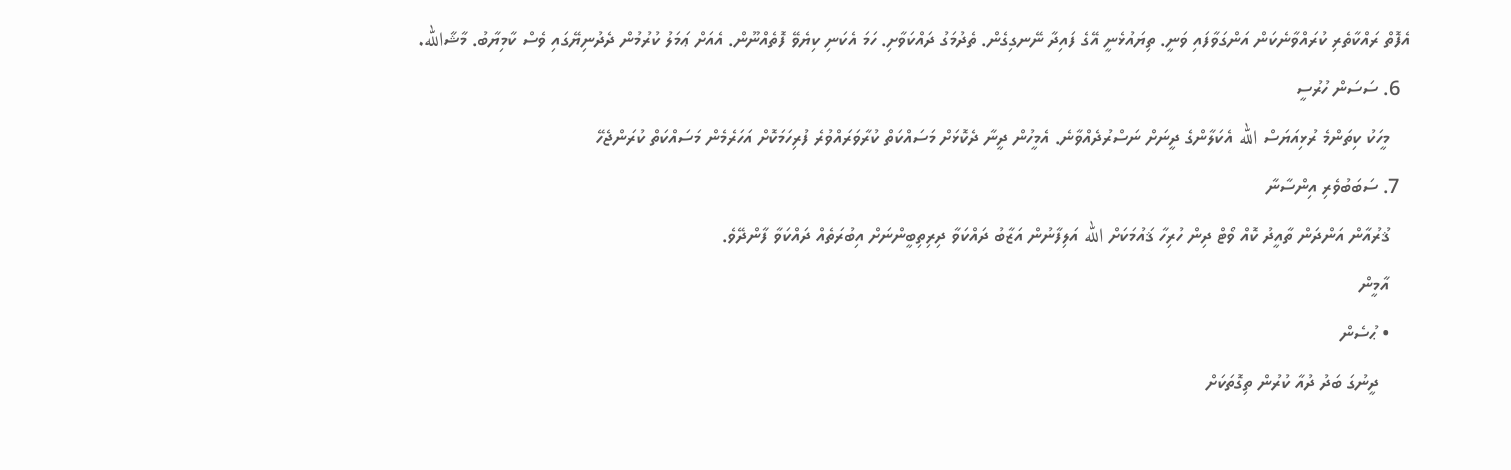އެފޮތް ރައްކާތެރި ކުރައްވާނެކަން އަންގަވާފައި ވަނީ. ތިޔައުޅެނީ އޭގެ ފައިދާ ނޭނގިގެން. ތެދުމަގު ދައްކަވާށި. ހަމަ އެކަނި ކިޔެވޭ ފޮތެއްނޫން. އެއަށް ޢަމަލު ކުރުމުން ދެދުނިޔޭގައި ވެސް ކާމިޔާބު. މާޝާالله.
  6. ސަސަން ހުރުސީ
    މީހަކު ކިތަންމެ ރުޅިއަޔަސް الله އެކަލާންގެ ދީނަށް ނަސްރުދެއްވާނެ. އެމީހުން ދީނާ ދެކޮޅަށް މަސައްކަތް ކުރާވަރައްވުރެ ފުރިހަމަކޮށް އަހަރެމެން މަސައްކަތް ކުރަންޖެހޭ
  7. ސަބަބުވެރި އިންސާނާ
    ޤުރުއާން އަންދަން ތާއީދު ކޮއް ވޯޓް ދިން ހުރިހާ ޤައުމަކަށް الله އަލިފާނުން އަޒާބު ދައްކަވާ ދިރިތިބީންނަށް އިބުރަތެއް ދައްކަވާ ފާންދޭވެ.
    އާމީން
    • ޙުސެން
      ދީނުގަ ބަދު ދުއާ ކުރުން ތިގޮތަކަށް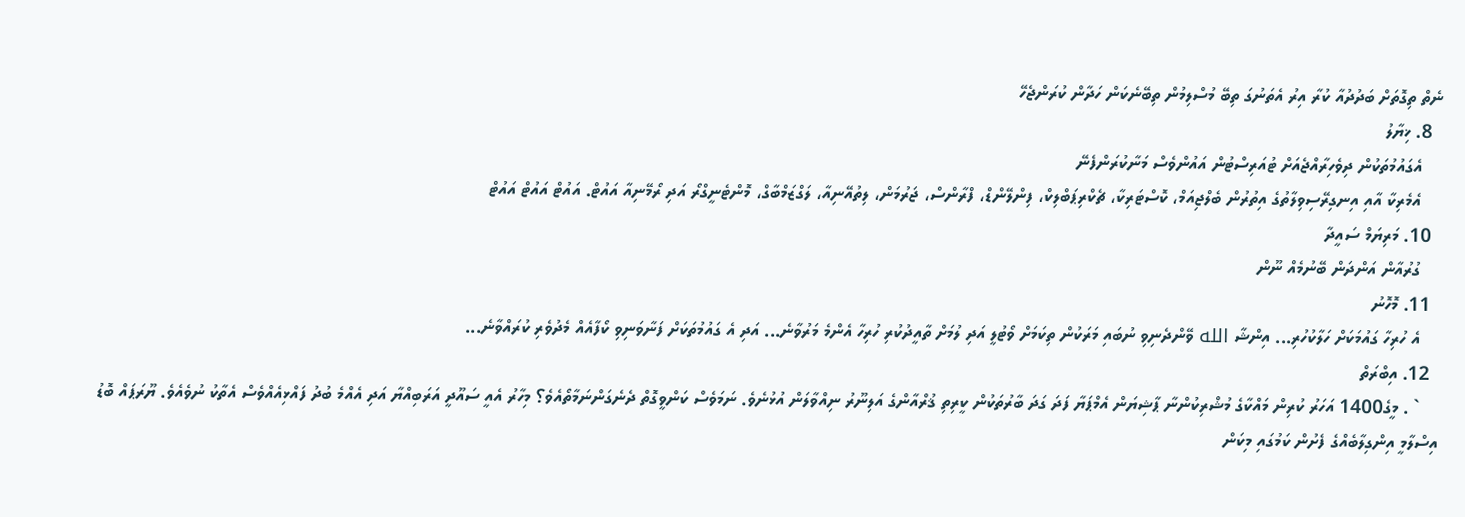ނެތް ތިގޮތަށް ބަދުދުއާ ކުރާ އިރު އެތަނުގަ ތިބޭ މުސްލިމުން ތިބޭނެކަން ހަދާން ކުރަންޖެހޭ
  8. ޚިޔާލު
    އެގައުމުތަކުން ދިވެހިރާއްޖެއަށް ޓުއަރިސްޓުން އައުންވެސް މަނާކުރަންފެނޭ
    އެމެރިކާ އާއި އިނގިރޭސިވިލާތުގެ އިތުރުން ބެލްޖިއަމް، ކޮސްޓަރިކާ، ޗެކްރިޕަބްލިކް، ފިންލޭންޑް، ފްރާންސް، ޖަރުމަން، ލިތުއޭނިއާ، ލަގްޒަމްބާގް، މޮންޓެނީގްރޯ އަދި ރޯމޭނިއާ އައުޓް. އައުޓް އައުޓް އައުޓް
  10. މަރިޔަމް ސައީދާ
    ގުރުއާން އަންދަން ބޭނުމެއް ނޫން
  11. މޮހޮނު
    އެ ހުރިހާ ގައުމަކަށް ހަލާކުހުރި... އިންޝާ الله ވޭންދެނިވި ނުބައި މަރަކުން ތިކަމަށް ވޯޓުލީ އަދި ލުމަށް ތާއީދުކުރި ހުރިހާ އެންމެ މަރުވާނެ... އަދި އެ ގައުމުތަކަށް ފަނާވަނިވި ކޯފާއެއް މެދުވެރި ކުރައްވާނެ...
  12. އިބްރަތް
    ` . މީގެ1400 އަހަރު ކުރިން މައްކާގެ މުޝްރިކުންނާ ޕާޝިޔަން އެމްޕަޔާ ފަދަ ގަދަ ބާރުތަކުން ކީރިތި ޤުރްއާންގެ އަލިނޫރު ނިއްވާލަން އުޅުނެވެ. ނަމަވެސް ކަންވީގޮތް ދެނެގަންނަމާތޯއެވެ؟ މިހާރު އެއީ ސައޫދީ އަރަބިއްޔާ އަދި އެއްމެ ބުދު ފައްޅިއެއްވެސް އެތާކު ނުވެއެވެ. ޔޫރަޕައް ބޮޑު އިސްލާމީ އިންގިލާބެއްގެ ފެށުން ކަމުގައި މިކަން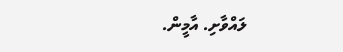ލައްވާށި. އާމީން.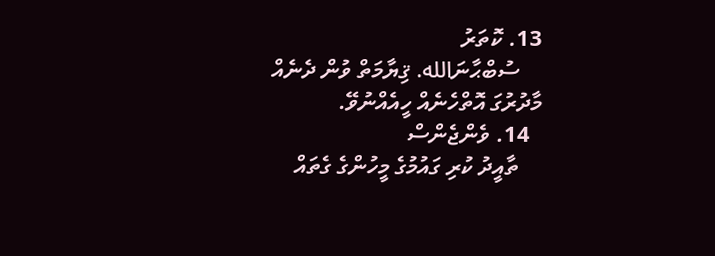13. ކޮތަރު
    ސުބްޙާނަالله. ޤިޔާމަތް ވުން ދެނެއް މާދުރުގަ އޮތްހެނެއް ހީއެއްނުވޭ.
  14. ވެންޖެންސް
    ތާއީދު ކުރި ގައުމުގެ މީހުންގެ ގެތައް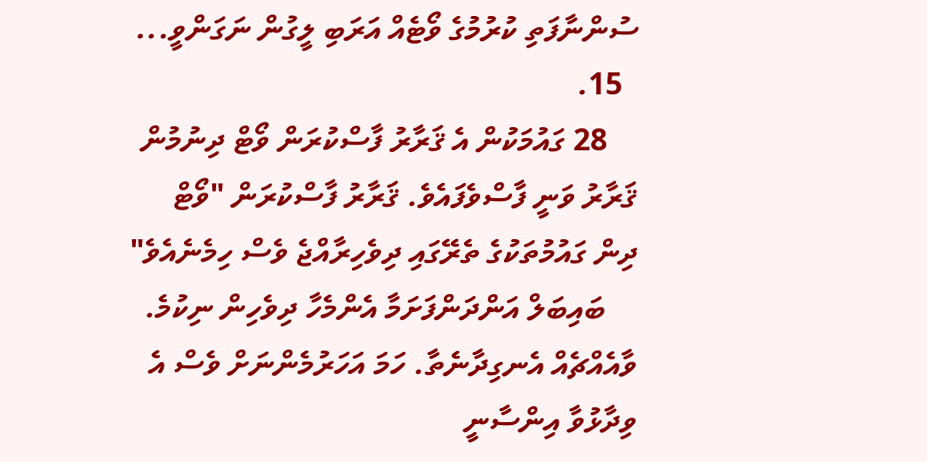ސުންނާފަތި ކުރުމުގެ ވޯޓެއް އަރަބި ލީގުން ނަގަންވީ...
  15.
    28 ގައުމަކުން އެ ޤަރާރު ފާސްކުރަން ވޯޓް ދިނުމުން ޤަރާރު ވަނީ ފާސްވެފައެވެ. ޤަރާރު ފާސްކުރަން "ވޯޓް ދިން ގައުމުތަކުގެ ތެރޭގައި ދިވެހިރާއްޖެ ވެސް ހިމެނެއެވެ"
    ބައިބަލް އަންދަންފަށަމާ އެންމެހާ ދިވެހިން ނިކުމެ. ވާއެއްޗެއް އެނގިދާނެތާ. ހަމަ އަހަރުމެންނަށް ވެސް އެ ވިދާޅުވާ އިންސާނީ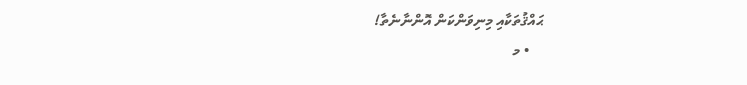ޙައްޤުތަކާއި މިނިވަންކަން އޮންނާނެތާ!
    • މ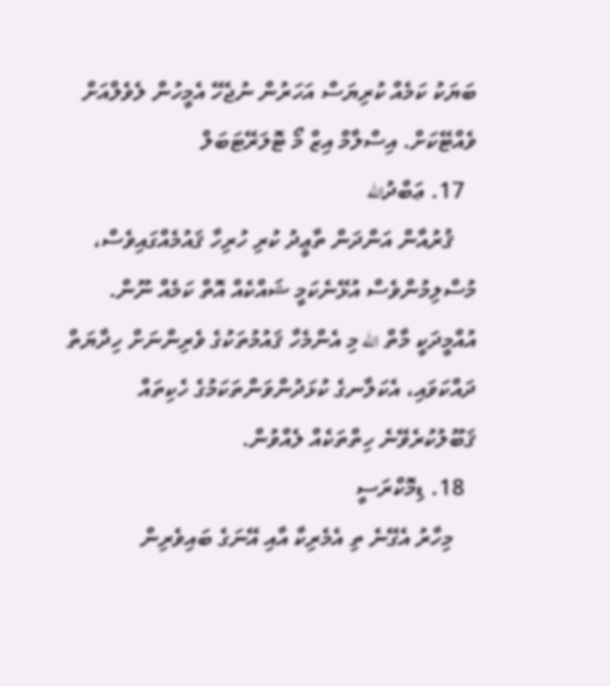ބަޔަކު ކަމެއް ކުރިޔަސް އަހަރުން ނުޖެހޭ އެމީހުން ލެވެލްއަށް ވެއްޓޭކަށް. އިސްލާމް އިޒް މޯ ޓޮލަރޭޓަބަލް
  17. ޢަބްދުالله
    ޤުރުއާން އަންދަން ތާޢީދު ކުރި ހުރިހާ ޤައުމެއްގައިވެސް، މުސްލިމުންވެސް އުޅޭނެކަމީ ޝައްކެއް އޮތް ކަމެއް ނޫން. އުއްމީދަކީ މާތް الله މި އެންމެހާ ޤައުމުތަކުގެ ވެރިންނަށް ހިދާޔަތް ދައްކަވައި، އެކަލާނގެ ކުޅަދުންވަންތަކަމުގެ ހެކިތައް ޤަބޫލުކުރެވޭނެ ހިތްތަކެއް ލެއްވުން.
  18. ޑިމޮކްރަސީ
    މިހާރު އެގޭނެ ތި އެމެރިކާ އާއި އޭނަގެ ބައިވެރިން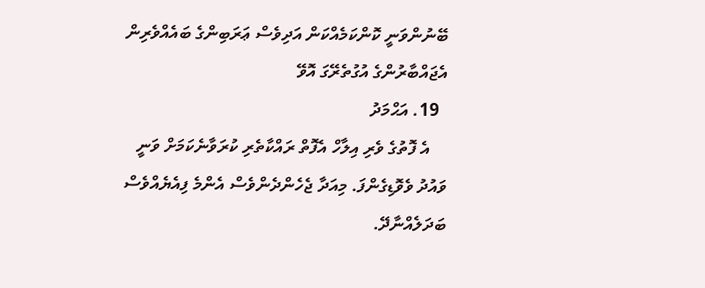ބޭނުންވަނީ ކޮންކަމެއްކަން އަދިވެސް ޢަރަބިންގެ ބައެއްވެރިން އެޖައްބާރުންގެ އުގުތެރޭގަ އޮވޭ
  19. އަޙްމަދު
    އެ ފޮތުގެ ވެރި އިލާހް އެފޮތް ރައްކާތެރި ކުރަވާނެކަމަށް ވަނީ ވައުދު ވެވޮޑިގެންފަ. މިއަދާ ޖެހެންދެންވެސް އެންމެ ފިއެޔެއްވެސް ބަދަލެއްނާދޭ.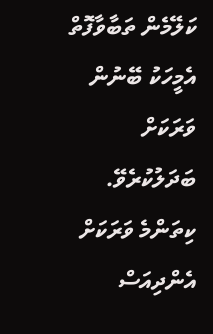ކަލޭމެން ތަބާވާފޮތް އެމީހަކު ބޭނުން ވަރަކަށް ބަދަލުކުރެވޭ. ކިތަންމެ ވަރަކަށް އެންދިއަސް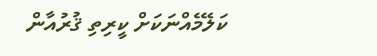ކަލޭމެއްނަކަށް ކީރިތި ޤުރުއާން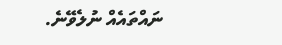ނައްތައެއް ނުލެވޭނެ.